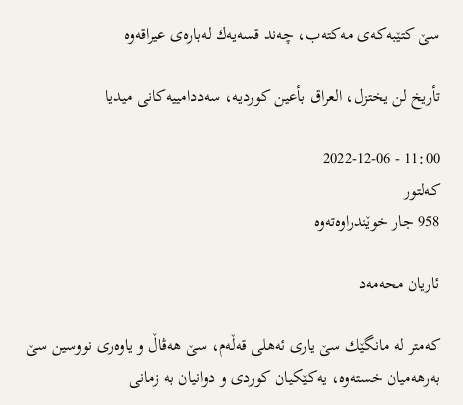سێ كتێبه‌كه‌ی‌ مه‌كته‌ب، چەند قسه‌یەك له‌باره‌ی‌ عیراقه‌وه‌

تأریخ لن یختزل، العراق بأعین كوردیه، سه‌ددامییه‌كانی‌ میدیا

11:00 - 2022-12-06
کەلتور
958 جار خوێندراوەتەوە

ئاریان محه‌مه‌د

كه‌متر له‌ مانگێك سێ یاری ئه‌هلی قه‌ڵه‌م، سێ هه‌ڤاڵ و یاوه‌ری نووسین سێ به‌رهه‌میان خسته‌وه‌، یه‌كێكیان كوردی و دوانیان به‌ زمانی‌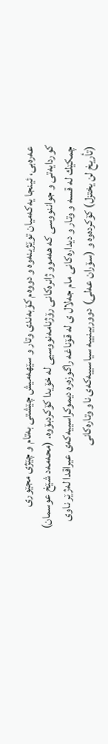عه‌ره‌بی، ئینجا یه‌كه‌میان توێژینه‌وه‌ و دووه‌م كۆبه‌ندی‌ وتار و سێهه‌میش چێشتی‌ به‌تام و چێژی‌ مجێوری كوردایه‌تی‌ و جواننووسی كه‌ هه‌موو ژانره‌كانی‌ رۆژنامه‌نووسیی له‌ خۆیدا كۆكردبۆوه‌. (محه‌مه‌د شێخ عوسمان) چمكێك له‌ قسه‌ و وتار و دیداره‌كانی‌ مام جه‌لال ی له‌ قۆناغه‌ راگوزه‌ره‌ دیموكراسییه‌كه‌ی‌ عیراقدا له‌ژێر ناوی‌ (تأریخ لن یختزل) كۆكرده‌وه‌ و (سۆران عه‌لی) دووربینییه‌ سیاسییه‌كه‌ی‌ ناو وتاره‌كانی‌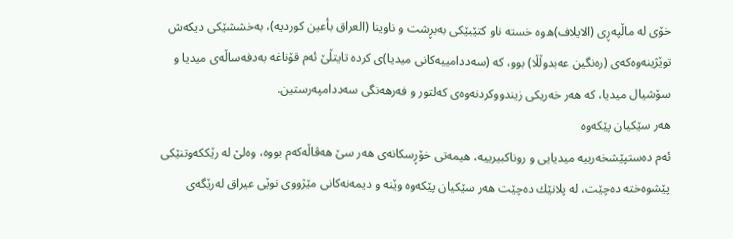خۆی‌ له‌ ماڵپه‌ڕی‌ (الایلاف)ه‌وه‌ خسته‌ ناو كتێبێكی‌ به‌بڕشت و ناوینا (العراق بأعین كوردیه‌)، به‌خششێكی‌ دیكه‌ش توێژینه‌وه‌كه‌ی‌ (ره‌نگین عه‌بدوڵڵا) بوو، كه‌ (سه‌ددامییه‌كانی‌ میدیا)ی كرده‌ تایتڵێ ئه‌م قۆناغه‌ به‌دفه‌ساڵه‌ی‌ میدیا و سۆشیال میدیا، كه‌ هه‌ر خه‌ریكی‌ زیندووكردنه‌وه‌ی‌ كه‌لتور و فه‌رهه‌نگی سه‌ددامپه‌رستین.
هه‌ر سێكیان پێكه‌وه‌
ئه‌م ده‌ستپێشخه‌رییه‌ میدیایی و روناكبیرییه‌، هیمه‌تی‌ خۆڕسكانه‌ی‌ هه‌ر سێ هه‌ڤاڵه‌كه‌م بووه‌، وه‌لێ له‌ رێككه‌وتنێكی‌ پێشوه‌خته‌ ده‌چێت، له‌ پلانێك ده‌چێت هه‌ر سێكیان پێكه‌وه‌ وێنه‌ و دیمه‌نه‌كانی‌ مێژووی‌ نوێی عیراق له‌رێگه‌ی‌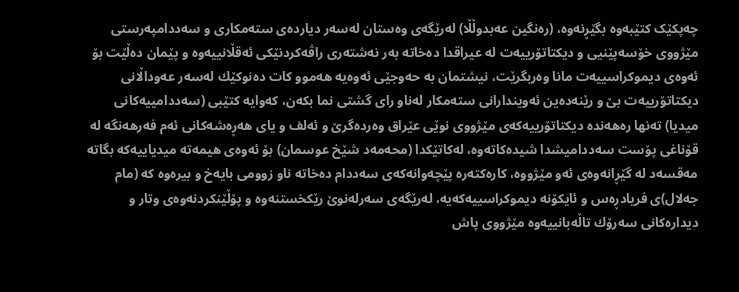چه‌پكێک‌ كتێبه‌وه‌ بگێڕنه‌وه‌، (ره‌نگین عه‌بدوڵڵا) له‌رێگه‌ی‌ وه‌ستان له‌سه‌ر دیارده‌ی‌ سته‌مكاری‌ و سه‌ددامپه‌رستی‌ مێژووی‌ خۆسه‌پێنیی‌ و دیكتاتۆرییه‌ت له‌ عیراقدا ده‌خاته‌ به‌ر نه‌شته‌ری راڤه‌كردنێكی‌ ئه‌قڵانییه‌وه‌ و پێمان ده‌ڵێت بۆ ئه‌وه‌ی‌ دیموكراسییه‌ت مانا وه‌ربگرێت، نیشتمان به‌ حه‌وجێی ئه‌وه‌یه‌ هه‌موو كات ده‌نوكێك له‌سه‌ر عه‌وداڵانی‌ دیكتاتۆرییه‌ت بێ و رێنه‌ده‌ین ئه‌ویندارانی‌ سته‌مكار له‌ناو رای‌ گشتی‌ نما بكه‌ن، كه‌وایه‌ كتێبی (سه‌ددامییه‌كانی‌ میدیا) ته‌نها ره‌هه‌نده‌ دیكتاتۆرییه‌كه‌ی‌ مێژووی‌ نوێی عێراق وه‌رده‌گرێ و ئه‌لف و یای‌ هه‌ڕه‌شه‌كانی‌ ئه‌م فه‌رهه‌نگه‌ له‌ قۆناغی پۆست سه‌ددامیشدا شیده‌كاته‌وه‌، له‌كاتێكدا (محه‌مه‌د شێخ عوسمان) بۆ ئه‌وه‌ی‌ هیمه‌ته‌ میدیاییه‌كه‌ بگاته‌ مه‌قسه‌د له‌ گێڕانه‌وه‌ی‌ ئه‌و مێژووه‌، كاره‌كته‌ره‌ پێچه‌وانه‌كه‌ی‌ سه‌ددام ده‌خاته‌ ناو زوومی‌ بایه‌خ و بیره‌وه‌ كه‌ (مام جه‌لال)ی فریادڕه‌س و ئایكۆنه‌ دیموكراسییه‌كه‌یه‌، له‌رێگه‌ی‌ سه‌رله‌نوێ رێكخستنه‌وه‌ و پۆڵێنكردنه‌وه‌ی‌ وتار و دیداره‌كانی‌ سه‌رۆك تاڵه‌بانییه‌وه‌ مێژووی‌ پاش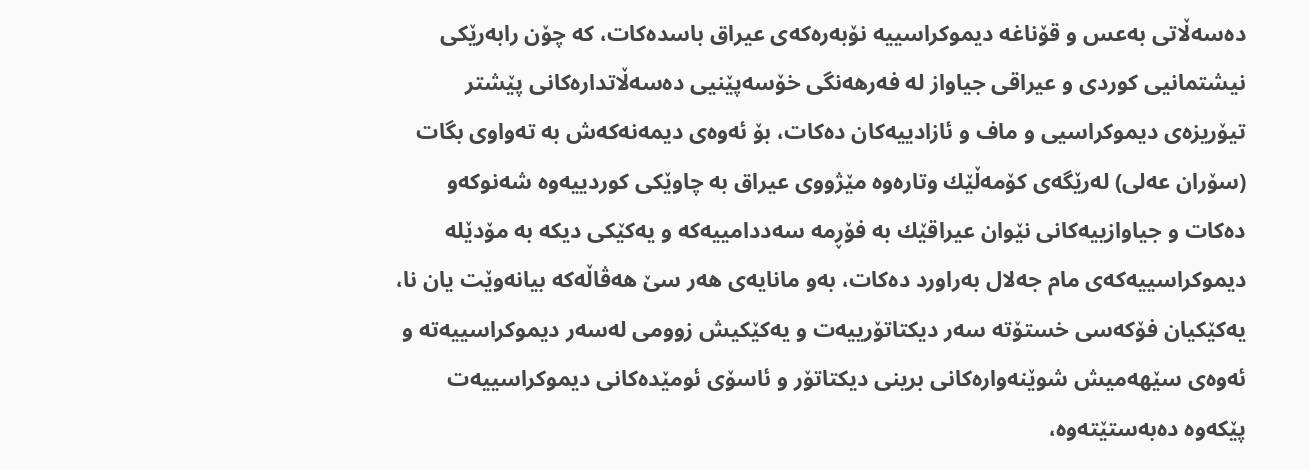ده‌سه‌ڵاتی‌ به‌عس و قۆناغه‌ دیموكراسییه‌ نۆبه‌ره‌كه‌ی‌ عیراق باسده‌كات، كه‌ چۆن رابه‌رێكی‌ نیشتمانیی كوردی و عیراقی جیاواز له‌ فه‌رهه‌نگی خۆسه‌پێنیی ده‌سه‌ڵاتداره‌كانی‌ پێشتر تیۆریزه‌ی‌ دیموكراسیی و ماف و ئازادییه‌كان ده‌كات، بۆ ئه‌وه‌ی‌ دیمه‌نه‌كه‌ش به‌ ته‌واوی‌ بگات (سۆران عه‌لی) له‌رێگه‌ی‌ كۆمه‌ڵێك وتاره‌وه‌ مێژووی‌ عیراق به‌ چاوێكی‌ كوردییه‌وه‌ شه‌نوكه‌و ده‌كات و جیاوازییه‌كانی‌ نێوان عیراقێك به‌ فۆڕمه‌ سه‌ددامییه‌كه‌ و یه‌كێكی‌ دیكه‌ به‌ مۆدێله‌ دیموكراسییه‌كه‌ی‌ مام جه‌لال به‌راورد ده‌كات، به‌و مانایه‌ی‌ هه‌ر سێ هه‌ڤاڵه‌كه‌ بیانه‌وێت یان نا، یه‌كێكیان فۆكه‌سی خستۆته‌ سه‌ر دیكتاتۆرییه‌ت و یه‌كێكیش زوومی‌ له‌سه‌ر دیموكراسییه‌ته‌ و ئه‌وه‌ی‌ سێهه‌میش شوێنه‌واره‌كانی‌ برینی‌ دیكتاتۆر و ئاسۆی‌ ئومێده‌كانی‌ دیموكراسییه‌ت پێكه‌وه‌ ده‌به‌ستێته‌وه‌،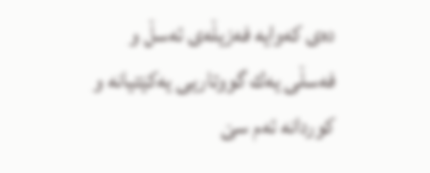ده‌ی‌ كه‌وایه‌ فه‌زیڵه‌ی‌ ئه‌سڵ و فه‌سڵی‌ یه‌ك گووتاریی یه‌كێتیانه‌ و كوردانه‌ ئه‌م سێ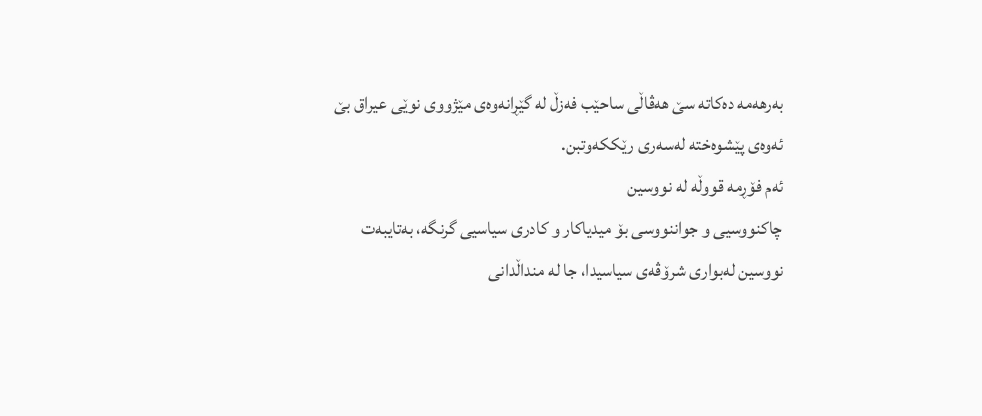به‌رهه‌مه‌ ده‌كاته‌ سێ هه‌ڤاڵی‌ ساحێب فه‌زڵ له‌ گێڕانه‌وه‌ی‌ مێژووی نوێی عیراق بێ ئه‌وه‌ی‌ پێشوه‌خته‌ له‌سه‌ری رێككه‌وتبن.
ئه‌م فۆڕمه‌ قووڵه‌ له‌ نووسین
چاكنووسیی و جواننووسی بۆ میدیاكار و كادری سیاسیی گرنگه‌، به‌تایبه‌ت نووسین له‌بواری شرۆڤه‌ی‌ سیاسیدا، جا له‌ منداڵدانی‌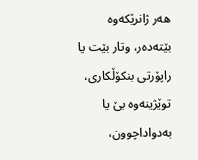هه‌ر ژانرێكه‌وه‌ بێته‌ده‌ر، وتار بێت یا راپۆرتی بنكۆڵكاری، توێژینه‌وه‌ بێ یا به‌دواداچوون،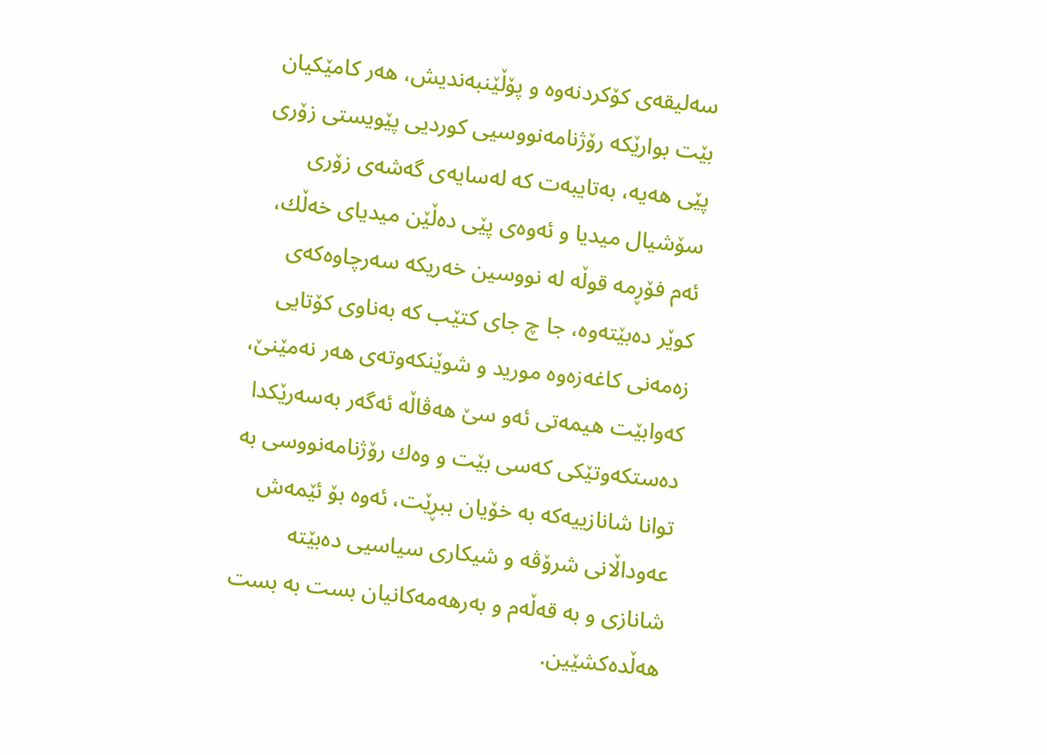سه‌لیقه‌ی‌ كۆكردنه‌وه‌ و پۆڵێنبه‌ندیش، هه‌ر كامێكیان بێت بوارێكه‌ رۆژنامه‌نووسیی كوردیی پێویستی زۆری‌ پێی هه‌یه‌، به‌تایبه‌ت كه‌ له‌سایه‌ی‌ گه‌شه‌ی‌ زۆری‌ سۆشیال میدیا و ئه‌وه‌ی‌ پێی ده‌ڵێن میدیای‌ خه‌ڵك، ئه‌م فۆڕمه‌ قوڵه‌ له‌ نووسین خه‌ریكه‌ سه‌رچاوه‌كه‌ی‌ كوێر ده‌بێته‌وه‌، جا چ جای‌ كتێب كه‌ به‌ناوی‌ كۆتایی زه‌مه‌نی‌ كاغه‌زه‌وه‌ مورید و شوێنكه‌وته‌ی‌ هه‌ر نه‌مێنێ، كه‌وابێت هیمه‌تی ئه‌و سێ هه‌ڤاڵه‌ ئه‌گه‌ر به‌سه‌رێكدا ده‌ستكه‌وتێكی‌ كه‌سی بێت و وه‌ك رۆژنامه‌نووسی به‌ توانا شانازییه‌كه‌ به‌ خۆیان ببڕێت، ئه‌وه‌ بۆ ئێمه‌ش عه‌وداڵانی‌ شرۆڤه‌ و شیكاری سیاسیی ده‌بێته‌ شانازی‌ و به‌ قه‌ڵه‌م و به‌رهه‌مه‌كانیان بست به‌ بست هه‌ڵده‌كشێین.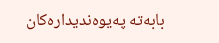بابەتە پەیوەندیدارەکان